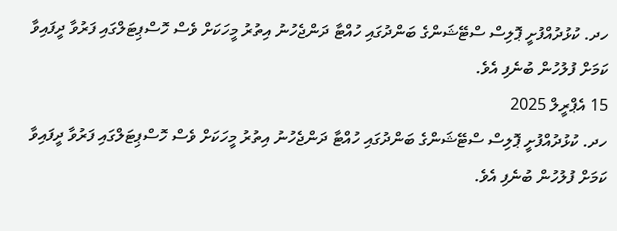ހދ. ކުޅުދުއްފުށީ ޕޮލިސް ސްޓޭޝަންގެ ބަންދުގައި ހުއްޓާ ދަންޖެހުނު އިތުރު މީހަކަށް ވެސް ހޮސްޕިޓަލްގައި ފަރުވާ ދީފައިވާ ކަމަށް ފުލުހުން ބުނެފި އެވެ.
15 އެޕްރީލް 2025
ހދ. ކުޅުދުއްފުށީ ޕޮލިސް ސްޓޭޝަންގެ ބަންދުގައި ހުއްޓާ ދަންޖެހުނު އިތުރު މީހަކަށް ވެސް ހޮސްޕިޓަލްގައި ފަރުވާ ދީފައިވާ ކަމަށް ފުލުހުން ބުނެފި އެވެ.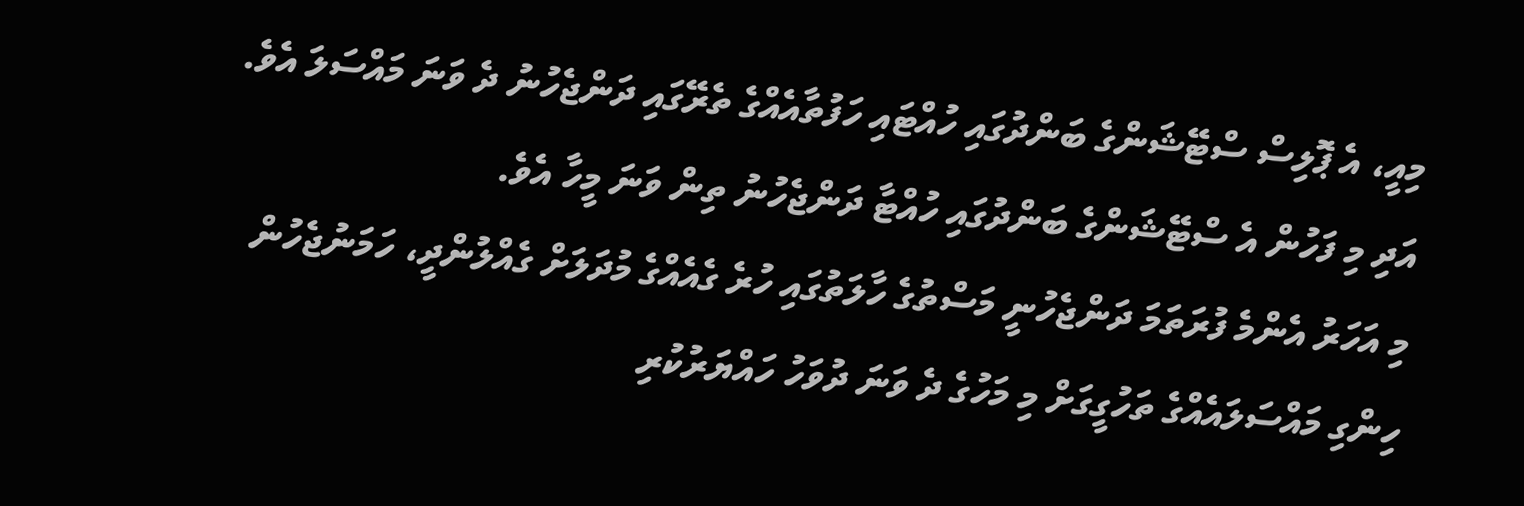މިއީ، އެ ޕޮލިސް ސްޓޭޝަންގެ ބަންދުގައި ހުއްޓައި ހަފުތާއެއްގެ ތެރޭގައި ދަންޖެހުނު ދެ ވަނަ މައްސަލަ އެވެ. އަދި މި ފަހުން އެ ސްޓޭޝަންގެ ބަންދުގައި ހުއްޓާ ދަންޖެހުނު ތިން ވަނަ މީހާ އެވެ.
މި އަހަރު އެންމެ ފުރަތަމަ ދަންޖެހުނީ މަސްތުގެ ހާލަތުގައި ހުރެ ގެއެއްގެ މުދަލަށް ގެއްލުންދީ، ހަމަނުޖެހުން ހިންގި މައްސަލައެއްގެ ތަހުގީގަށް މި މަހުގެ ދެ ވަނަ ދުވަހު ހައްޔަރުކުރި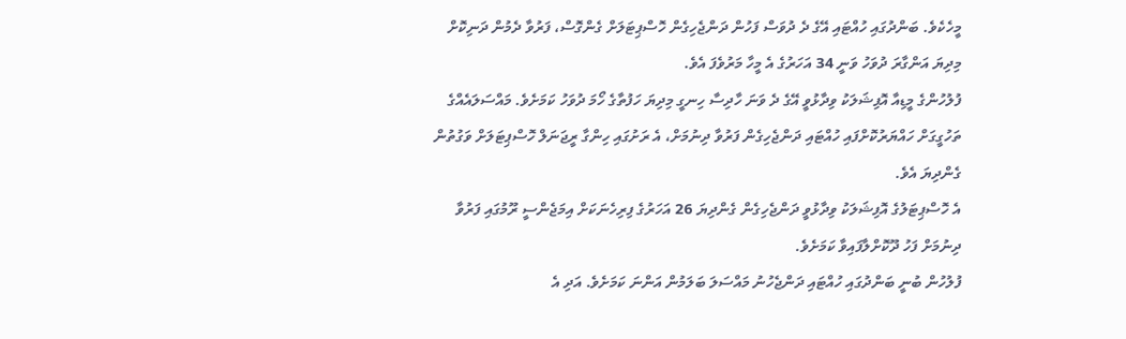މީހެކެވެ. ބަންދުގައި ހުއްޓައި އޭގެ ދެ ދުވަސް ފަހުން ދަންޖެހިގެން ހޮސްޕިޓަލަށް ގެންގޮސް، ފަރުވާ ދެމުން ދަނިކޮށް މިދިޔަ އަންގާރަ ދުވަހު ވަނީ 34 އަހަރުގެ އެ މީހާ މަރުވެފަ އެވެ.
ފުލުހުންގެ މީޑިއާ އޮފިޝަލަކު ވިދާޅުވީ އޭގެ ދެ ވަނަ ހާދިސާ ހިނގީ މިދިޔަ ހަފުތާގެ ހޯމަ ދުވަހު ކަމަށެވެ. މައްސަލައެއްގެ ތަހުގީގަށް ހައްޔަރުކޮށްފައި ހުއްޓައި ދަންޖެހިގެން ފަރުވާ ދިނުމަށް، އެ ރަށުގައި ހިންގާ ރީޖަނަލް ހޮސްޕިޓަލަށް ވަގުތުން ގެންދިޔަ އެވެ.
އެ ހޮސްޕިޓަލުގެ އޮފިޝަލަކު ވިދާޅުވީ ދަންޖެހިގެން ގެންދިޔަ 26 އަހަރުގެ ފިރިހެނަކަށް އިމަޖެންސީ ރޫމުގައި ފަރުވާ ދިނުމަށް ފަހު ދޫކޮށްލާފައިވާ ކަމަށެވެ.
ފުލުހުން ބުނީ ބަންދުގައި ހުއްޓައި ދަންޖެހުނު މައްސަލަ ބަލަމުން އަންނަ ކަމަށެވެ. އަދި އެ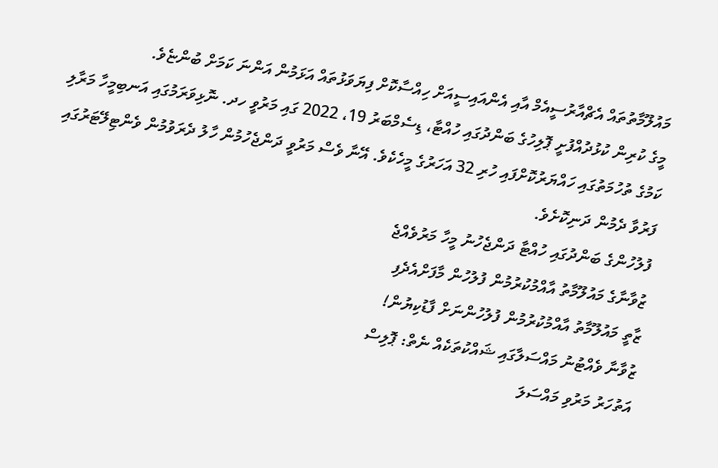މައުލޫމާތުތައް އެޗްއާރުސީއެމް އާއި އެންއައިސީއަށް ހިއްސާކޮށް ފިޔަވަޅުތައް އަޅަމުން އަންނަ ކަމަށް ބުންޏެވެ.
މީގެ ކުރިން ކުޅުދުއްފުށީ ޕޮލިހުގެ ބަންދުގައި ހުއްޓާ، ޑިސެމްބަރު 19، 2022 ގައި މަރުވީ ހދ. ނޮޅިވަރަމުގައި އަނބިމީހާ މަރާލި ކަމުގެ ތުހުމަތުގައި ހައްޔަރުކޮށްފައި ހުރި 32 އަހަރުގެ މީހެކެވެ. އޭނާ ވެސް މަރުވީ ދަންޖެހުމުން ހާލު ދެރަވުމުން ވެންޓިލޭޓަރުގައި ފަރުވާ ދެމުން ދަނިކޮށެވެ.
ފުލުހުންގެ ބަންދުގައި ހުއްޓާ ދަންޖެހުނު މީހާ މަރުވެއްޖެ
ޒުވާނާގެ މައުލޫމާތު އާއްމުކުރުމުން ފުލުހުން މާފަށްއެދެފި
ޒާތީ މައުލޫމާތު އާއްމުކުރުމުން ފުލުހުންނަށް ފާޑުކިޔުން!
ޒުވާނާ ވެއްޓުނު މައްސަލާގައި ޝައްކުތަކެއް ނެތް: ޕޮލިސް
އަތުހަރު މަރުވި މައްސަލަ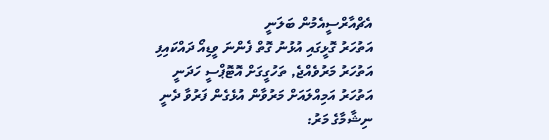އެޗްއާރްސީއެމުން ބަލަނީ
އަތުހަރު ގޮޅީގައި އުޅުނު ގޮތް ފެންނަ ވީޑިއޯ ދައްކައިފި
އަތުހަރު މަރުވެއްޖެ, ތަހުގީގަށް އޮޓޮޕްސީ ހަދަނީ
އަތުހަރު އަމިއްލައަށް މަރުވާން އުޅެގެން ފަރުވާ ދެނީ
ނިޝާމާގެ މަރު: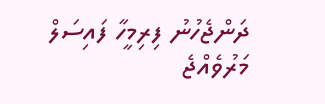ދަންޖެހުނު ފިރިމީހާ ފައިސަލް މަރުވެއްޖެ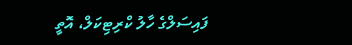ފައިސަލްގެ ހާލު ކްރިޓިކަލް، އޮތީ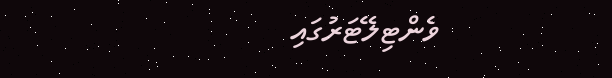ވެންޓިލޭޓަރުގައި